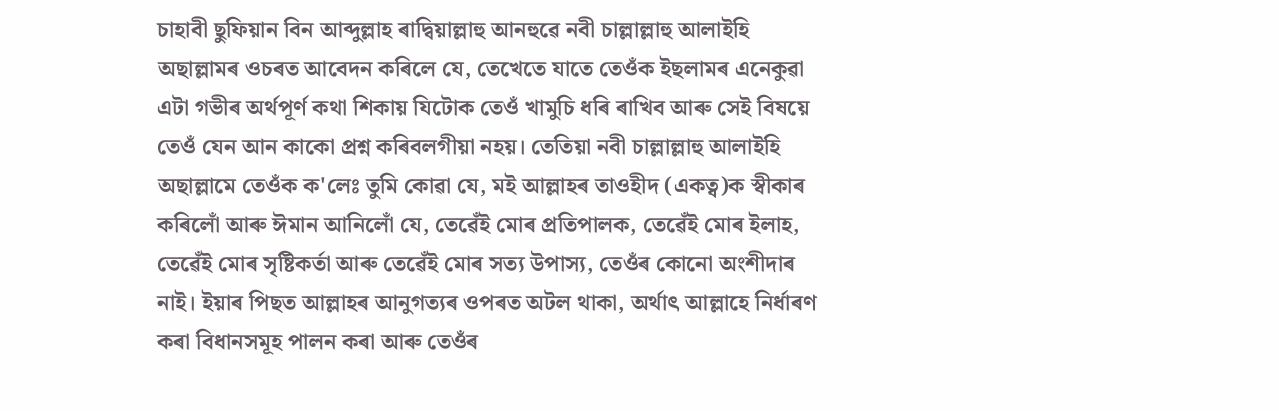চাহাবী ছুফিয়ান বিন আব্দুল্লাহ ৰাদ্বিয়াল্লাহু আনহুৱে নবী চাল্লাল্লাহু আলাইহি অছাল্লামৰ ওচৰত আবেদন কৰিলে যে, তেখেতে যাতে তেওঁক ইছলামৰ এনেকুৱা এটা গভীৰ অৰ্থপূৰ্ণ কথা শিকায় যিটোক তেওঁ খামুচি ধৰি ৰাখিব আৰু সেই বিষয়ে তেওঁ যেন আন কাকো প্ৰশ্ন কৰিবলগীয়া নহয়। তেতিয়া নবী চাল্লাল্লাহু আলাইহি অছাল্লামে তেওঁক ক'লেঃ তুমি কোৱা যে, মই আল্লাহৰ তাওহীদ (একত্ব)ক স্বীকাৰ কৰিলোঁ আৰু ঈমান আনিলোঁ যে, তেৱেঁই মোৰ প্ৰতিপালক, তেৱেঁই মোৰ ইলাহ, তেৱেঁই মোৰ সৃষ্টিকৰ্তা আৰু তেৱেঁই মোৰ সত্য উপাস্য, তেওঁৰ কোনো অংশীদাৰ নাই। ইয়াৰ পিছত আল্লাহৰ আনুগত্যৰ ওপৰত অটল থাকা, অৰ্থাৎ আল্লাহে নিৰ্ধাৰণ কৰা বিধানসমূহ পালন কৰা আৰু তেওঁৰ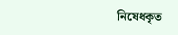নিষেধকৃত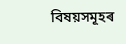বিষয়সমূহৰ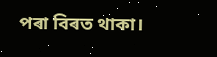পৰা বিৰত থাকা।